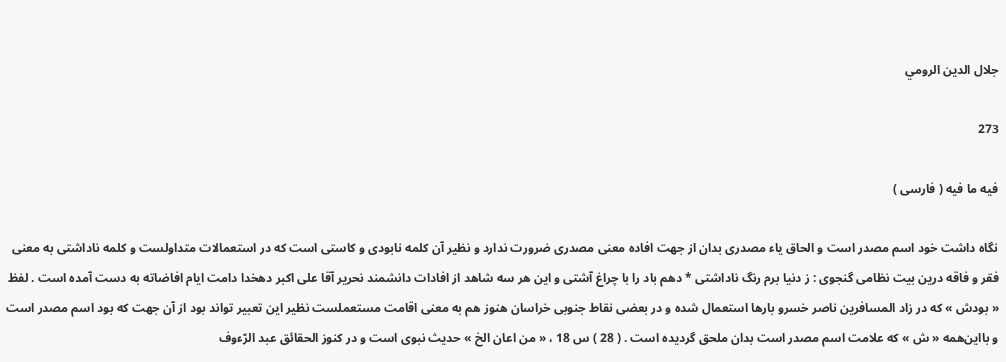جلال الدين الرومي

273

فيه ما فيه ( فارسى )

نگاه داشت خود اسم مصدر است و الحاق ياء مصدرى بدان از جهت افاده معنى مصدرى ضرورت ندارد و نظير آن كلمه نابودى و كاستى است كه در استعمالات متداولست و كلمه ناداشتى به معنى فقر و فاقه درين بيت نظامى گنجوى : ز دنيا برم رنگ ناداشتى * دهم باد را با چراغ آشتى و اين هر سه شاهد از افادات دانشمند نحرير آقا على اكبر دهخدا دامت ايام افاضاته به دست آمده است . لفظ « بودش » كه در زاد المسافرين ناصر خسرو بارها استعمال شده و در بعضى نقاط جنوبى خراسان هنوز هم به معنى اقامت مستعملست نظير اين تعبير تواند بود از آن جهت كه بود اسم مصدر است و بااين‌همه « ش » كه علامت اسم مصدر است بدان ملحق گرديده است . ( 28 ) س 18 ، « من اعان الخ » حديث نبوى است و در كنوز الحقائق عبد الرّءوف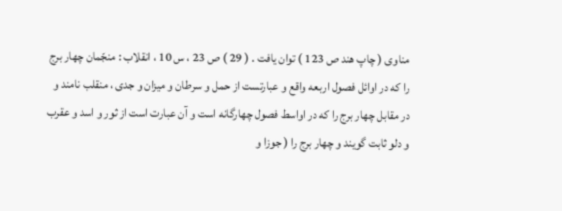مناوى ( چاپ هند ص 123 ) توان يافت . ( 29 ) ص 23 ، س 10 ، انقلاب : منجّمان چهار برج را كه در اوائل فصول اربعه واقع و عبارتست از حمل و سرطان و ميزان و جدى ، منقلب نامند و در مقابل چهار برج را كه در اواسط فصول چهارگانه است و آن عبارت است از ثور و اسد و عقرب و دلو ثابت گويند و چهار برج را ( جوزا و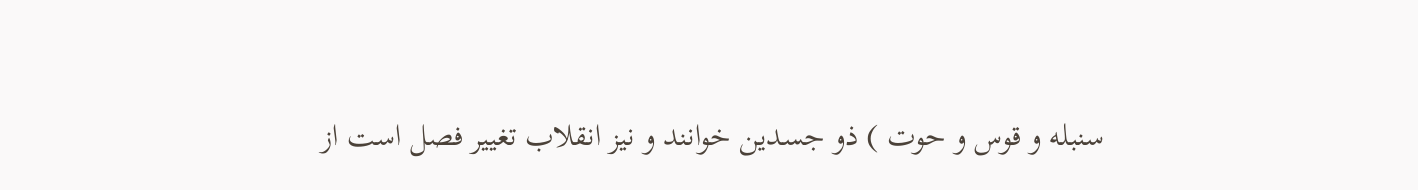سنبله و قوس و حوت ) ذو جسدين خوانند و نيز انقلاب تغيير فصل است از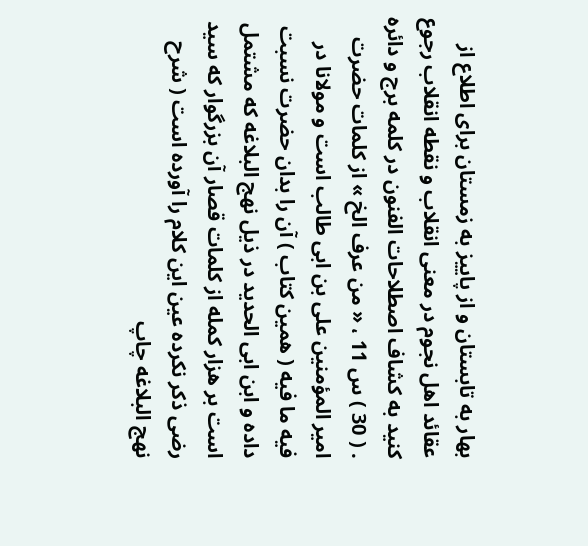بهار به تابستان و از پاييز به زمستان براى اطلاع از عقائد اهل نجوم در معنى انقلاب و نقطه انقلاب رجوع كنيد به كشاف اصطلاحات الفنون در كلمه برج و دائره . ( 30 ) س 11 ، « من عرف الخ » از كلمات حضرت امير المؤمنين على بن ابى طالب است و مولانا در فيه ما فيه ( همين كتاب ) آن را بدان حضرت نسبت داده و ابن ابى الحديد در ذيل نهج البلاغه كه مشتمل است بر هزار كمله از كلمات قصار آن بزرگوار كه سيد رضى ذكر نكرده عين اين كلام را آورده است ( شرح نهج البلاغه چاپ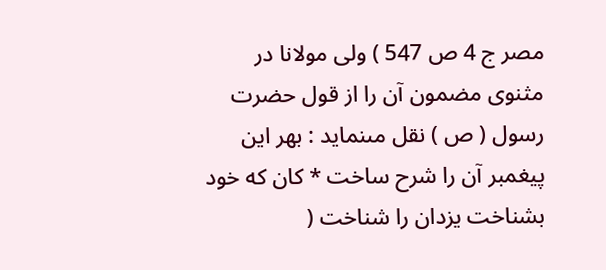مصر ج 4 ص 547 ) ولى مولانا در مثنوى مضمون آن را از قول حضرت رسول ( ص ) نقل مىنمايد : بهر اين پيغمبر آن را شرح ساخت * كان كه خود بشناخت يزدان را شناخت (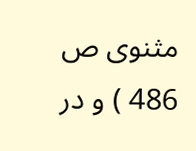مثنوى ص 486 ) و در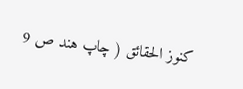كنوز الحقائق ( چاپ هند ص 9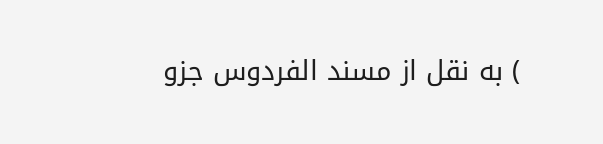) به نقل از مسند الفردوس جزو